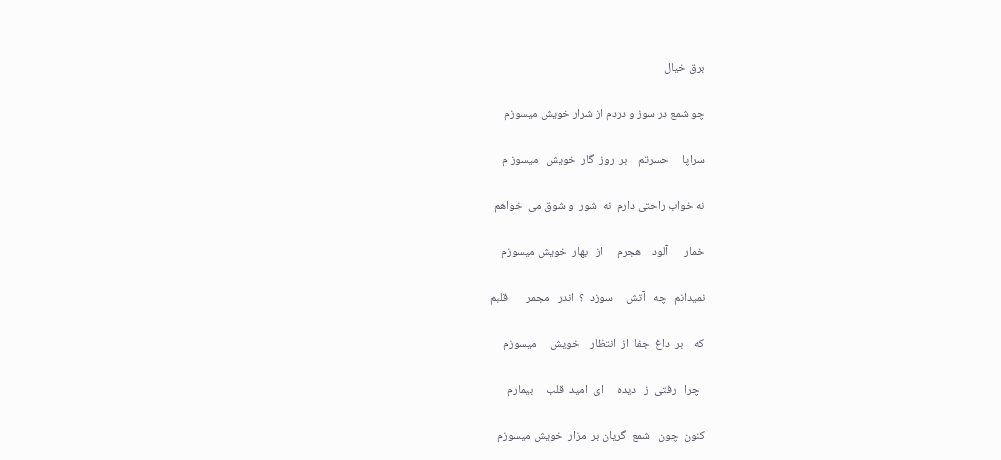برق خیال

چو شمع در سوز و دردم از شرار خویش میسوزم

سراپا     حسرتم    بر  روز  گار  خویش   میسوز م

نه خواب راحتی دارم  نه  شور  و شوق می  خواهم

خمار      آلود    هجرم     از   بهار  خویش میسوزم

نمیدانم   چه   آتش     سوزد  ؟  اندر   مجمر       قلبم

که    بر  داغ  جفا  از  انتظار    خویش     میسوزم

  چرا   رفتی  ز   دیده     ای  امید  قلب     بیمارم

کنون  چون   شمع  گریان بر  مزار  خویش میسوزم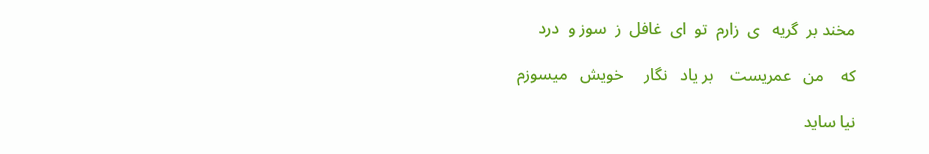مخند بر  گریه   ی  زارم  تو  ای  غافل  ز  سوز و  درد

که    من   عمریست    بر یاد   نگار     خویش   میسوزم

نیا ساید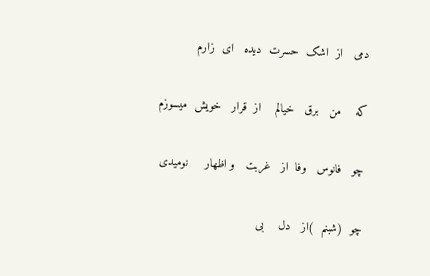دمی   از  اشک  حسرت  دیده   ای  زارم

که    من   برق   خیالم    از  قرار   خویش  میسوزم

چو   فانوس   وفا  از   غربت   و اظهار     نومیدی

چو  (شبنم  )از   دل    بی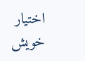اختیار    خویش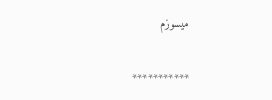میسوزم

***********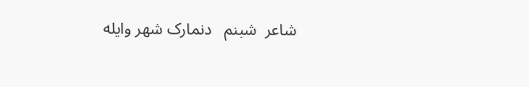شاعر  شبنم   دنمارک شهر وایله